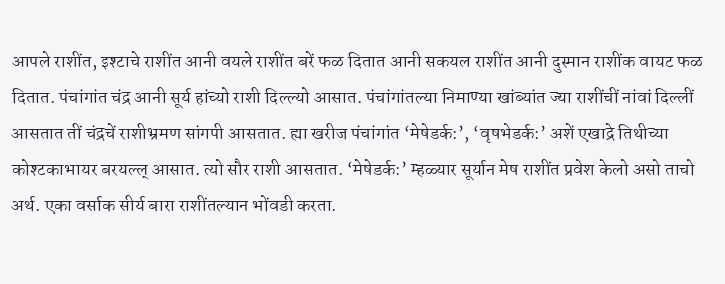आपले राशींत, इश्टाचे राशींत आनी वयले राशींत बरें फळ दितात आनी सकयल राशींत आनी दुस्मान राशींक वायट फळ दितात. पंचांगांत चंद्र आनी सूर्य हांच्यो राशी दिल्ल्यो आसात. पंचांगांतल्या निमाण्या खांब्यांत ज्या राशींचीं नांवां दिल्लीं आसतात तीं चंद्रचें राशीभ्रमण सांगपी आसतात. ह्या खरीज पंचांगांत ‘मेषेडर्क:’, ‘वृषभेडर्क:’ अशें एखाद्रे तिथीच्या कोश्टकाभायर बरयल्ल् आसात. त्यो सौर राशी आसतात. ‘मेषेडर्क:’ म्हळ्यार सूर्यान मेष राशींत प्रवेश केलो असो ताचो अर्थ. एका वर्साक सीर्य बारा राशींतल्यान भोंवडी करता.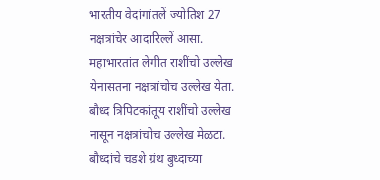भारतीय वेदांगांतलें ज्योतिश 27 नक्षत्रांचेर आदारिल्लें आसा. महाभारतांत लेगीत राशींचो उल्लेख येनासतना नक्षत्रांचोच उल्लेख येता. बौध्द त्रिपिटकांतूय राशींचो उल्लेख नासून नक्षत्रांचोच उल्लेख मेळटा. बौध्दांचे चडशे ग्रंथ बुध्दाच्या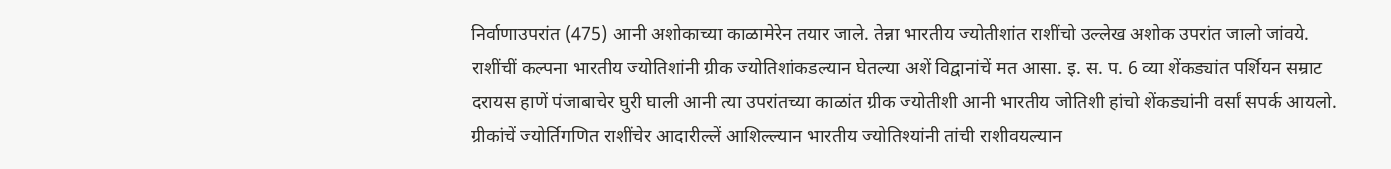निर्वाणाउपरांत (475) आनी अशोकाच्या काळामेरेन तयार जाले. तेन्ना भारतीय ज्योतीशांत राशींचो उल्लेख अशोक उपरांत जालो जांवये. राशींचीं कल्पना भारतीय ज्योतिशांनी ग्रीक ज्योतिशांकडल्यान घेतल्या अशें विद्वानांचें मत आसा. इ. स. प. 6 व्या शेंकड्यांत पर्शियन सम्राट दरायस हाणें पंजाबाचेर घुरी घाली आनी त्या उपरांतच्या काळांत ग्रीक ज्योतीशी आनी भारतीय जोतिशी हांचो शेंकड्यांनी वर्सां सपर्क आयलो. ग्रीकांचें ज्योर्तिगणित राशींचेर आदारील्लें आशिल्ल्यान भारतीय ज्योतिश्यांनी तांची राशीवयल्यान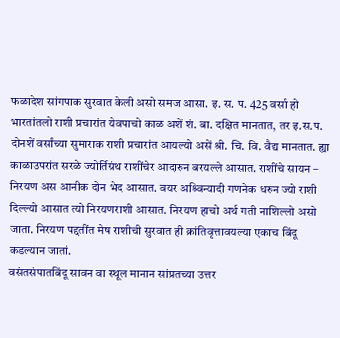फळादेश सांगपाक सुरवात केली असो समज आसा. इ. स. प. 425 वर्सा हो भारतांतलो राशी प्रचारांत येवपाचो काळ अशें शं. बा. दक्षित मानतात, तर इ.स.प. दोनशें वर्सांच्या सुमाराक राशी प्रचारांत आयल्यो असें श्री. चि. वि. वैद्य मानतात. ह्या काळाउपरांत सरळे ज्योर्तिग्रंथ राशींचेर आदारुन बरयल्ले आसात. राशींचे सायन – निरयण अस आनीक दोन भेद आसात. वयर अश्र्विन्यादी गणनेक धरुन ज्यो राशी दिल्ल्यो आसात त्यो निरयणराशी आसात. निरयण हाचो अर्थ गती नाशिल्लो असो जाता. निरयण पद्दतींत मेष राशीची सुरवात ही क्रांतिवृत्तावयल्या एकाच बिंदू कडल्यान जातां.
वसंतसंपातबिंदू सावन वा स्थूल मानान सांप्रतच्या उत्तर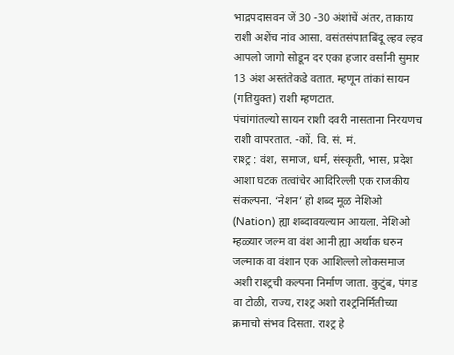भाद्रपदासवन जें 30 -30 अंशांचें अंतर, ताकाय राशी अशेंच नांव आसा. वसंतसंपातबिंदू ल्हव ल्हव आपलो जागो सोडून दर एका हजार वर्सांनी सुमार 13 अंश अस्तंतेकडे वतात. म्हणून तांकां सायन (गतियुक्त) राशी म्हणटात.
पंचांगांतल्यो सायन राशी दवरी नासताना निरयणच राशी वापरतात. -कों. वि. सं. मं.
राश्ट्र : वंश, समाज, धर्म, संस्कृती, भास, प्रदेश आशा घटक तत्वांचेर आदिरिल्ली एक राजकीय संकल्पना. ‘नेशन’ हो शब्द मूळ नेशिओ (Nation) ह्या शब्दावयल्यान आयला. नेशिओ म्हळ्यार जल्म वा वंश आनी ह्या अर्थाक धरुन जल्माक वा वंशान एक आशिल्लो लोकसमाज अशी राश्ट्रची कल्पना निर्माण जाता. कुटुंब, पंगड वा टोळी, राज्य, राश्ट्र अशो राश्ट्रनिर्मितीच्या क्रमाचो संभव दिसता. राश्ट्र हे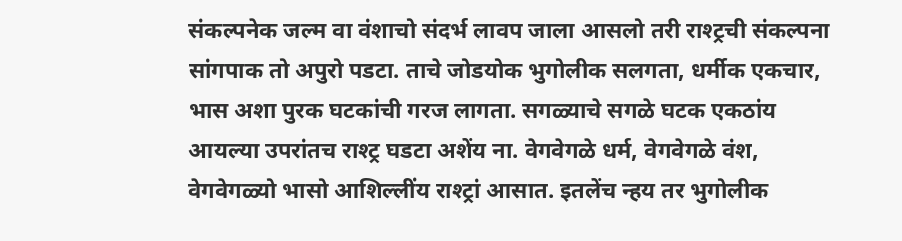संकल्पनेक जल्म वा वंशाचो संदर्भ लावप जाला आसलो तरी राश्ट्रची संकल्पना सांगपाक तो अपुरो पडटा. ताचे जोडयोक भुगोलीक सलगता, धर्मीक एकचार, भास अशा पुरक घटकांची गरज लागता. सगळ्याचे सगळे घटक एकठांय आयल्या उपरांतच राश्ट्र घडटा अशेंय ना. वेगवेगळे धर्म, वेगवेगळे वंश, वेगवेगळ्यो भासो आशिल्लींय राश्ट्रां आसात. इतलेंच न्हय तर भुगोलीक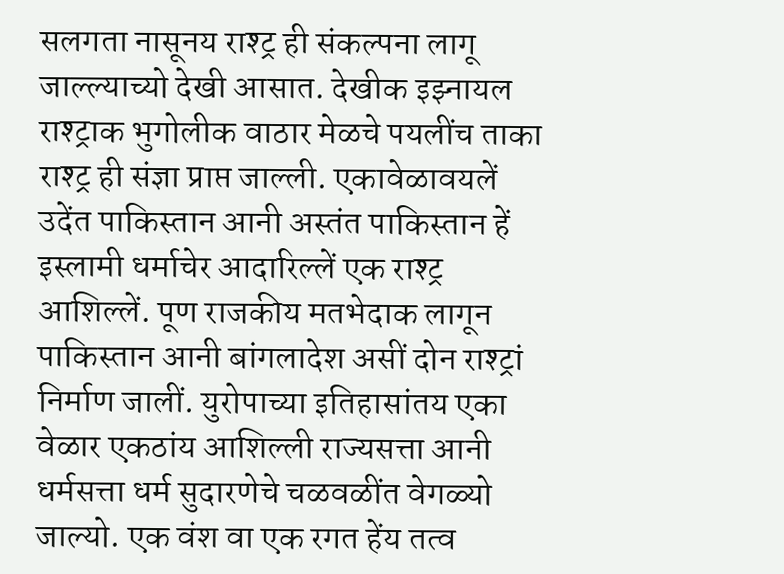सलगता नासूनय राश्ट्र ही संकल्पना लागू जाल्ल्याच्यो देखी आसात. देखीक इझ्नायल राश्ट्राक भुगोलीक वाठार मेळचे पयलींच ताका राश्ट्र ही संज्ञा प्राप्त जाल्ली. एकावेळावयलें उदेंत पाकिस्तान आनी अस्तंत पाकिस्तान हें इस्लामी धर्माचेर आदारिल्लें एक राश्ट्र आशिल्लें. पूण राजकीय मतभेदाक लागून पाकिस्तान आनी बांगलादेश असीं दोन राश्ट्रां निर्माण जालीं. युरोपाच्या इतिहासांतय एका वेळार एकठांय आशिल्ली राज्यसत्ता आनी धर्मसत्ता धर्म सुदारणेचे चळवळींत वेगळ्यो जाल्यो. एक वंश वा एक रगत हेंय तत्व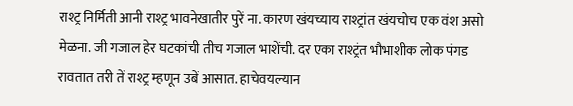राश्ट्र निर्मिती आनी राश्ट्र भावनेखातीर पुरें ना. कारण खंयच्याय राश्ट्रांत खंयचोच एक वंश असो मेळना. जी गजाल हेर घटकांची तीच गजाल भाशेंची. दर एका राश्ट्रंत भौभाशीक लोक पंगड रावतात तरी तें राश्ट्र म्हणून उबें आसात. हाचेवयल्यान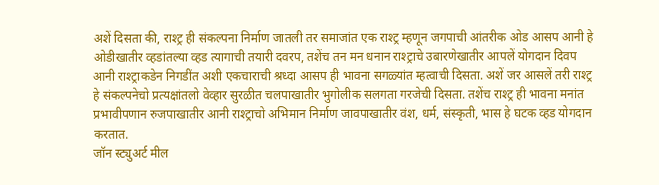अशें दिसता की, राश्ट्र ही संकल्पना निर्माण जातली तर समाजांत एक राश्ट्र म्हणून जगपाची आंतरीक ओड आसप आनी हे ओडीखातीर व्हडांतल्या व्हड त्यागाची तयारी दवरप, तशेंच तन मन धनान राश्ट्राचे उबारणेखातीर आपलें योगदान दिवप आनी राश्ट्राकडेन निगडींत अशी एकचाराची श्रध्दा आसप ही भावना सगळ्यांत म्हत्वाची दिसता. अशें जर आसलें तरी राश्ट्र हे संकल्पनेचो प्रत्यक्षांतलो वेव्हार सुरळीत चलपाखातीर भुगोलीक सलगता गरजेची दिसता. तशेंच राश्ट्र ही भावना मनांत प्रभावीपणान रुजपाखातीर आनी राश्ट्राचो अभिमान निर्माण जावपाखातीर वंश, धर्म, संस्कृती, भास हे घटक व्हड योगदान करतात.
जॉन स्ट्युअर्ट मील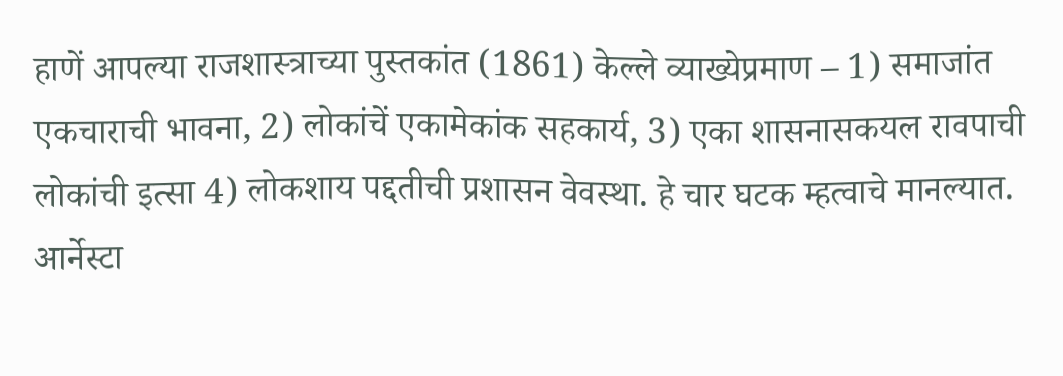हाणें आपल्या राजशास्त्राच्या पुस्तकांत (1861) केल्ले व्याख्येप्रमाण – 1) समाजांत एकचाराची भावना, 2) लोकांचें एकामेकांक सहकार्य, 3) एका शासनासकयल रावपाची लोकांची इत्सा 4) लोकशाय पद्दतीची प्रशासन वेवस्था. हे चार घटक म्हत्वाचे मानल्यात. आर्नेस्टा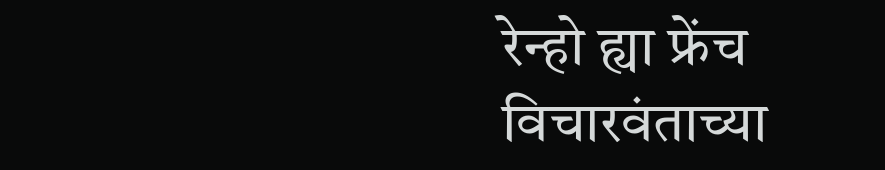रेन्हो ह्या फ्रेंच विचारवंताच्या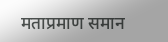मताप्रमाण समान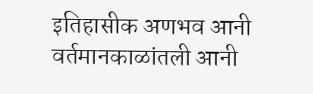इतिहासीक अणभव आनी वर्तमानकाळांतली आनी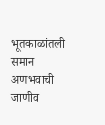भूतकाळांतली समान अणभवाची जाणीव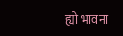ह्यो भावना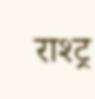राश्ट्र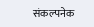संकल्पनेक